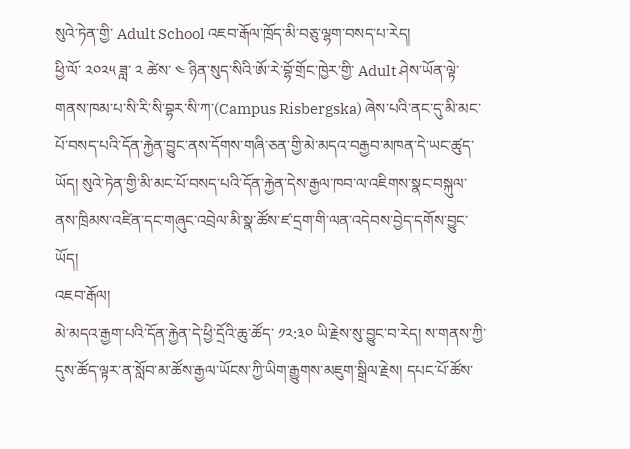སུའེ་ཏེན་གྱི་ Adult School འཇབ་རྒོལ་ཁྲོད་མི་བཅུ་ལྷག་བསད་པ་རེད།
ཕྱི་ལོ་ ༢༠༢༥ ཟླ་ ༢ ཚེས་ ༤ ཉིན་སུད་སིའི་ཨོ་རེ་བྷོ་གྲོང་ཁྱེར་གྱི་ Adult ཤེས་ཡོན་ལྟེ་གནས་ཁམ་པ་སི་རི་སི་བྷར་སི་ཀ་(Campus Risbergska) ཞེས་པའི་ནང་དུ་མི་མང་པོ་བསད་པའི་དོན་རྐྱེན་བྱུང་ནས་དོགས་གཞི་ཅན་གྱི་མེ་མདའ་བརྒྱབ་མཁན་དེ་ཡང་ཚུད་ཡོད། སུའེ་ཏེན་གྱི་མི་མང་པོ་བསད་པའི་དོན་རྐྱེན་དེས་རྒྱལ་ཁབ་ལ་འཇིགས་སྣང་བསྐུལ་ནས་ཁྲིམས་འཛིན་དང་གཞུང་འབྲེལ་མི་སྣ་ཚོས་ཛ་དྲག་གི་ལན་འདེབས་བྱེད་དགོས་བྱུང་ཡོད།
འཇབ་རྒོལ།
མེ་མདའ་རྒྱག་པའི་དོན་རྐྱེན་དེ་ཕྱི་དྲོའི་ཆུ་ཚོད་ ༡༢:༣༠ ཡི་རྗེས་སུ་བྱུང་བ་རེད། ས་གནས་ཀྱི་དུས་ཚོད་ལྟར་ན་སློབ་མ་ཚོས་རྒྱལ་ཡོངས་ཀྱི་ཡིག་རྒྱུགས་མཇུག་སྒྲིལ་རྗེས། དཔང་པོ་ཚོས་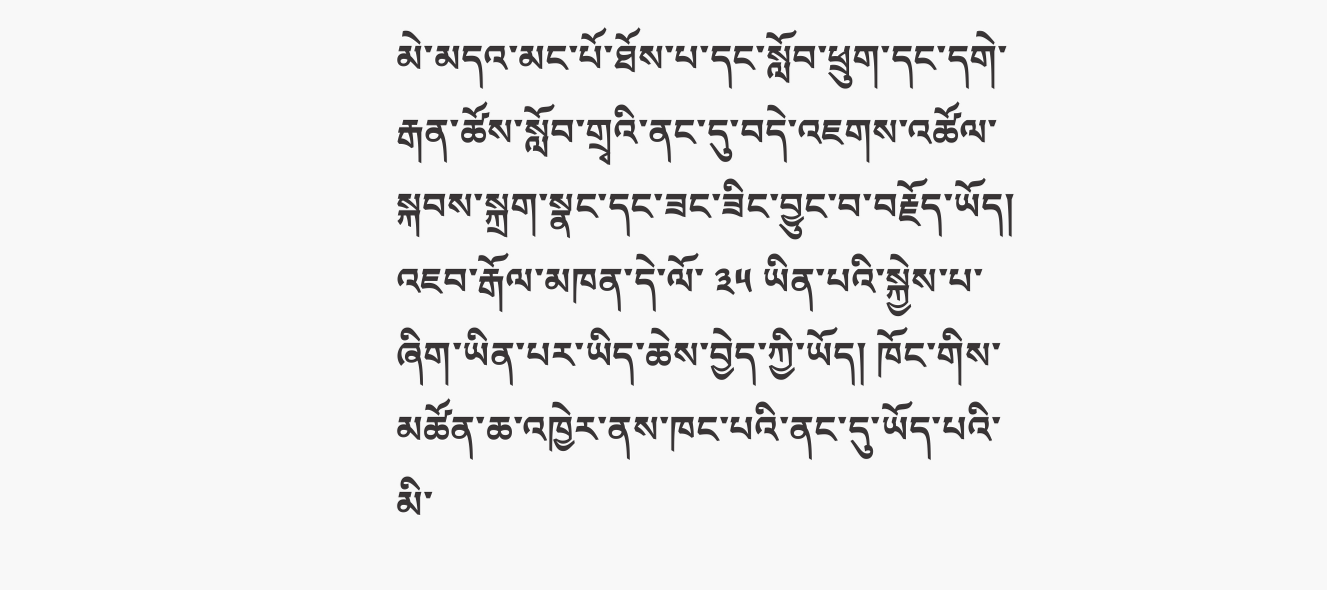མེ་མདའ་མང་པོ་ཐོས་པ་དང་སློབ་ཕྲུག་དང་དགེ་རྒན་ཚོས་སློབ་གྲྭའི་ནང་དུ་བདེ་འཇགས་འཚོལ་སྐབས་སྐྲག་སྣང་དང་ཟང་ཟིང་བྱུང་བ་བརྗོད་ཡོད། འཇབ་རྒོལ་མཁན་དེ་ལོ་ ༣༥ ཡིན་པའི་སྐྱེས་པ་ཞིག་ཡིན་པར་ཡིད་ཆེས་བྱེད་ཀྱི་ཡོད། ཁོང་གིས་མཚོན་ཆ་འཁྱེར་ནས་ཁང་པའི་ནང་དུ་ཡོད་པའི་མི་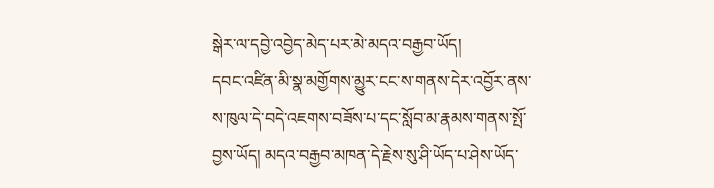སྒེར་ལ་དབྱེ་འབྱེད་མེད་པར་མེ་མདའ་བརྒྱབ་ཡོད།
དབང་འཛིན་མི་སྣ་མགྱོགས་མྱུར་ངང་ས་གནས་དེར་འབྱོར་ནས་ས་ཁུལ་དེ་བདེ་འཇགས་བཟོས་པ་དང་སློབ་མ་རྣམས་གནས་སྤོ་བྱས་ཡོད། མདའ་བརྒྱབ་མཁན་དེ་རྗེས་སུ་ཤི་ཡོད་པ་ཤེས་ཡོད་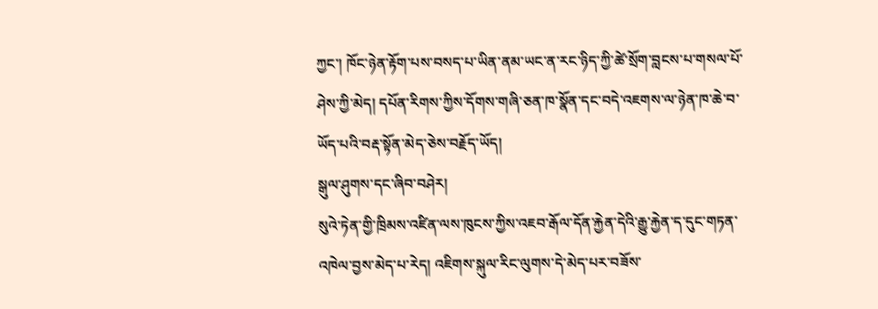ཀྱང་། ཁོང་ཉེན་རྟོག་པས་བསད་པ་ཡིན་ནམ་ཡང་ན་རང་ཉིད་ཀྱི་ཚེ་སྲོག་བླངས་པ་གསལ་པོ་ཤེས་ཀྱི་མེད། དཔོན་རིགས་ཀྱིས་དོགས་གཞི་ཅན་ཁ་སྣོན་དང་བདེ་འཇགས་ལ་ཉེན་ཁ་ཆེ་བ་ཡོད་པའི་བརྡ་སྟོན་མེད་ཅེས་བརྗོད་ཡོད།
སྒུལ་ཤུགས་དང་ཞིབ་བཤེར།
སུའེ་ཏེན་གྱི་ཁྲིམས་འཛིན་ལས་ཁུངས་ཀྱིས་འཇབ་རྒོལ་དོན་རྐྱེན་དེའི་རྒྱུ་རྐྱེན་ད་དུང་གཏན་འཁེལ་བྱས་མེད་པ་རེད། འཇིགས་སྐུལ་རིང་ལུགས་དེ་མེད་པར་བཟོས་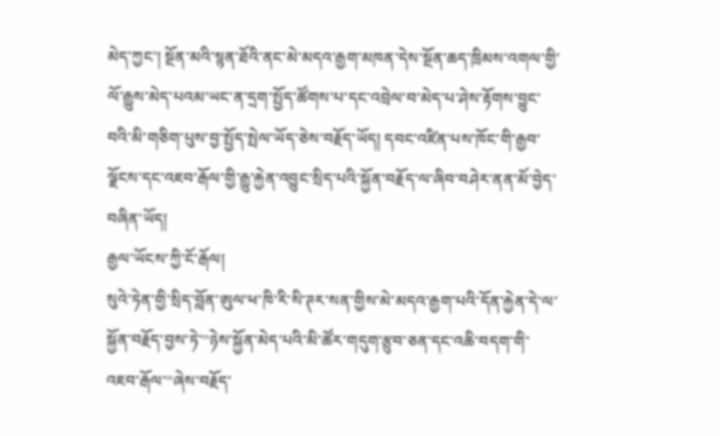མེད་ཀྱང་། སྔོན་མའི་སྙན་ཐོའི་ནང་མེ་མདའ་རྒྱག་མཁན་དེས་སྔོན་ཆད་ཁྲིམས་འགལ་གྱི་ལོ་རྒྱུས་མེད་པའམ་ཡང་ན་དྲག་སྤྱོད་ཚོགས་པ་དང་འབྲེལ་བ་མེད་པ་ཤེས་རྟོགས་བྱུང་བའི་མི་གཅིག་པུས་བྱ་སྤྱོད་སྤེལ་ཡོད་ཅེས་བརྗོད་ཡོད། དབང་འཛིན་པས་ཁོང་གི་རྒྱབ་ལྗོངས་དང་འཇབ་རྒོལ་གྱི་རྒྱུ་རྐྱེན་འབྱུང་སྲིད་པའི་སྐྱོན་བརྗོད་ལ་ཞིབ་བཤེར་ནན་མོ་བྱེད་བཞིན་ཡོད།
རྒྱལ་ཡོངས་ཀྱི་ངོ་རྒོལ།
སུའེ་ཏེན་གྱི་སྲིད་བློན་ཨུལ་ཕ་ཁི་རི་སི་ཊར་སན་གྱིས་མེ་མདའ་རྒྱག་པའི་དོན་རྐྱེན་དེ་ལ་སྐྱོན་བརྗོད་བྱས་ཏེ་”ཉེས་སྐྱོན་མེད་པའི་མི་ཚོར་གདུག་རྩུབ་ཅན་དང་འཆི་བདག་གི་འཇབ་རྒོལ་”ཞེས་བརྗོད་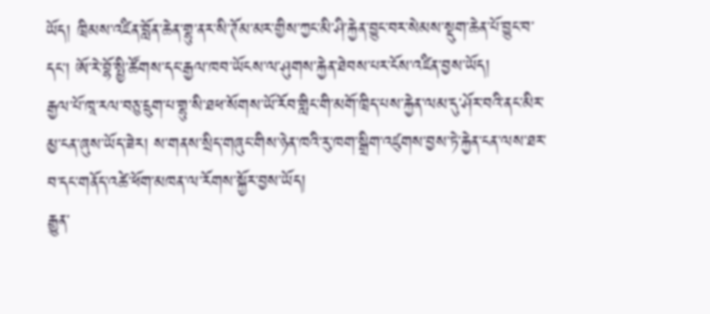ཡོད། ཁྲིམས་འཛིན་བློན་ཆེན་གྷུ་ནར་སི་ཊོམ་མར་གྱིས་ཀྱང་མི་ཤི་རྐྱེན་བྱུང་བར་སེམས་སྡུག་ཆེན་པོ་བྱུང་བ་དང་། ཨོ་རེ་བྷོ་སྤྱི་ཚོགས་དང་རྒྱལ་ཁབ་ཡོངས་ལ་ཤུགས་རྐྱེན་ཐེབས་པར་ངོས་འཛིན་བྱས་ཡོད།
རྒྱལ་པོ་ཁཱ་རལ་བཅུ་དྲུག་པ་གྷུ་སི་ཐཕ་སོགས་ཡོ་རོབ་གླིང་གི་མགོ་ཁྲིད་པས་རྐྱེན་ལམ་དུ་ཤོར་བའི་ནང་མིར་མྱ་ངན་ཞུས་ཡོད་ཟེར། ས་གནས་སྲིད་གཞུང་གིས་ཉེན་ཁའི་རུ་ཁག་སྒྲིག་འཛུགས་བྱས་ཏེ་རྐྱེན་ངན་ལས་ཐར་བ་དང་གནོད་འཚེ་ཕོག་མཁན་ལ་རོགས་སྐྱོར་བྱས་ཡོད།
རྒྱུན་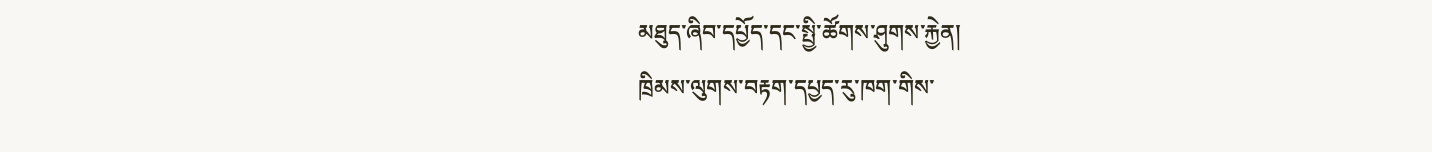མཐུད་ཞིབ་དཔྱོད་དང་སྤྱི་ཚོགས་ཤུགས་རྐྱེན།
ཁྲིམས་ལུགས་བརྟག་དཔྱད་རུ་ཁག་གིས་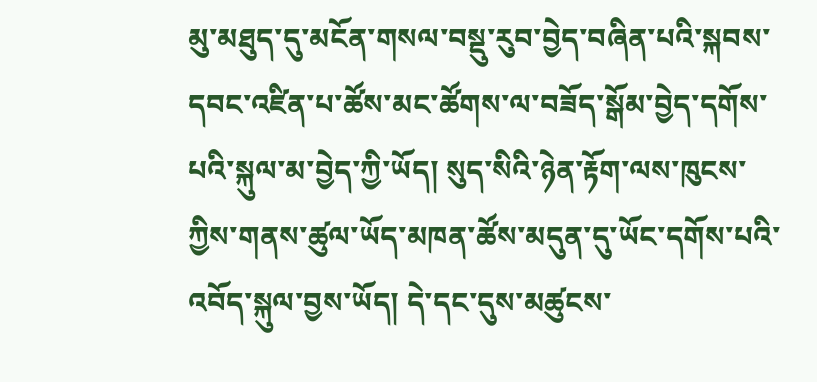མུ་མཐུད་དུ་མངོན་གསལ་བསྡུ་རུབ་བྱེད་བཞིན་པའི་སྐབས་དབང་འཛིན་པ་ཚོས་མང་ཚོགས་ལ་བཟོད་སྒོམ་བྱེད་དགོས་པའི་སྐུལ་མ་བྱེད་ཀྱི་ཡོད། སུད་སིའི་ཉེན་རྟོག་ལས་ཁུངས་ཀྱིས་གནས་ཚུལ་ཡོད་མཁན་ཚོས་མདུན་དུ་ཡོང་དགོས་པའི་འབོད་སྐུལ་བྱས་ཡོད། དེ་དང་དུས་མཚུངས་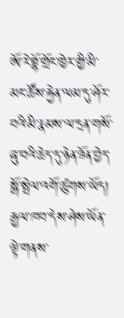ཨོ་རེ་བྷོ་གྲོང་ཁྱེར་གྱི་མི་མང་ཚོས་རྐྱེན་ལམ་དུ་ཤོར་བའི་མི་རྣམས་ལ་དྲན་གསོ་ཞུ་བའི་ཆེད་དུ་ཉེན་ཟོན་བྱེད་སྒོ་སྤེལ་འགོ་ཚུགས་ཡོད།
རྒྱལ་ཁབ་དེས་ཤེས་ཡོན་ལྟེ་གནས་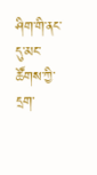ཤིག་གི་ནང་དུ་མང་ཚོགས་ཀྱི་དྲག་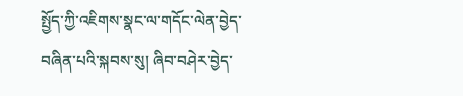སྤྱོད་ཀྱི་འཇིགས་སྣང་ལ་གདོང་ལེན་བྱེད་བཞིན་པའི་སྐབས་སུ། ཞིབ་བཤེར་བྱེད་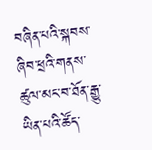བཞིན་པའི་སྐབས་ཞིབ་ཕྲའི་གནས་ཚུལ་མང་བ་ཐོན་རྒྱུ་ཡིན་པའི་ཚོད་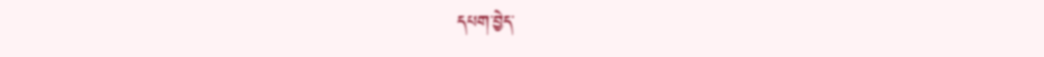དཔག་བྱེད་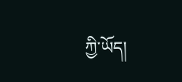ཀྱི་ཡོད།